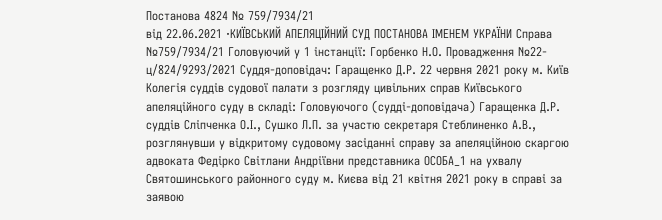Постанова 4824 № 759/7934/21
від 22.06.2021 ·КИЇВСЬКИЙ АПЕЛЯЦІЙНИЙ СУД ПОСТАНОВА ІМЕНЕМ УКРАЇНИ Справа №759/7934/21 Головуючий у 1 інстанції: Горбенко Н.О. Провадження №22-ц/824/9293/2021 Суддя-доповідач: Гаращенко Д.Р. 22 червня 2021 року м. Київ Колегія суддів судової палати з розгляду цивільних справ Київського апеляційного суду в складі: Головуючого (судді-доповідача) Гаращенка Д.Р. суддів Сліпченка О.І., Сушко Л.П. за участю секретаря Стеблиненко А.В., розглянувши у відкритому судовому засіданні справу за апеляційною скаргою адвоката Федірко Світлани Андріївни представника ОСОБА_1 на ухвалу Святошинського районного суду м. Києва від 21 квітня 2021 року в справі за заявою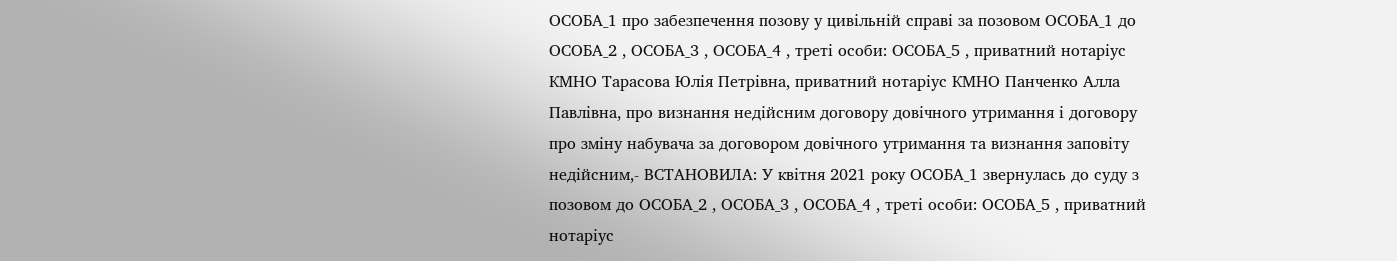ОСОБА_1 про забезпечення позову у цивільній справі за позовом ОСОБА_1 до ОСОБА_2 , ОСОБА_3 , ОСОБА_4 , треті особи: ОСОБА_5 , приватний нотаріус КМНО Тарасова Юлія Петрівна, приватний нотаріус КМНО Панченко Алла Павлівна, про визнання недійсним договору довічного утримання і договору про зміну набувача за договором довічного утримання та визнання заповіту недійсним,- ВСТАНОВИЛА: У квітня 2021 року ОСОБА_1 звернулась до суду з позовом до ОСОБА_2 , ОСОБА_3 , ОСОБА_4 , треті особи: ОСОБА_5 , приватний нотаріус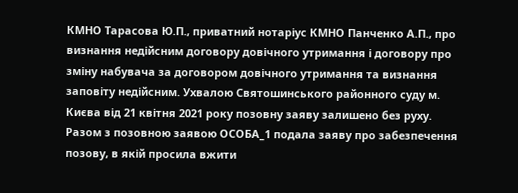КМНО Тарасова Ю.П., приватний нотаріус КМНО Панченко А.П., про визнання недійсним договору довічного утримання і договору про зміну набувача за договором довічного утримання та визнання заповіту недійсним. Ухвалою Святошинського районного суду м. Києва від 21 квітня 2021 року позовну заяву залишено без руху. Разом з позовною заявою ОСОБА_1 подала заяву про забезпечення позову, в якій просила вжити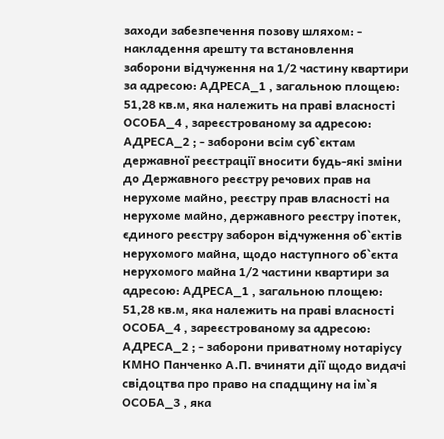заходи забезпечення позову шляхом: - накладення арешту та встановлення заборони відчуження на 1/2 частину квартири за адресою: АДРЕСА_1 , загальною площею: 51,28 кв.м, яка належить на праві власності ОСОБА_4 , зареєстрованому за адресою: АДРЕСА_2 ; - заборони всім суб`єктам державної реєстрації вносити будь-які зміни до Державного реєстру речових прав на нерухоме майно, реєстру прав власності на нерухоме майно, державного реєстру іпотек, єдиного реєстру заборон відчуження об`єктів нерухомого майна, щодо наступного об`єкта нерухомого майна 1/2 частини квартири за адресою: АДРЕСА_1 , загальною площею: 51,28 кв.м, яка належить на праві власності ОСОБА_4 , зареєстрованому за адресою: АДРЕСА_2 ; - заборони приватному нотаріусу КМНО Панченко А.П. вчиняти дії щодо видачі свідоцтва про право на спадщину на ім`я ОСОБА_3 , яка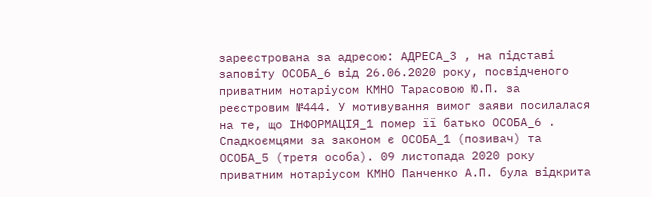зареєстрована за адресою: АДРЕСА_3 , на підставі заповіту ОСОБА_6 від 26.06.2020 року, посвідченого приватним нотаріусом КМНО Тарасовою Ю.П. за реєстровим №444. У мотивування вимог заяви посилалася на те, що ІНФОРМАЦІЯ_1 помер її батько ОСОБА_6 . Спадкоємцями за законом є ОСОБА_1 (позивач) та ОСОБА_5 (третя особа). 09 листопада 2020 року приватним нотаріусом КМНО Панченко А.П. була відкрита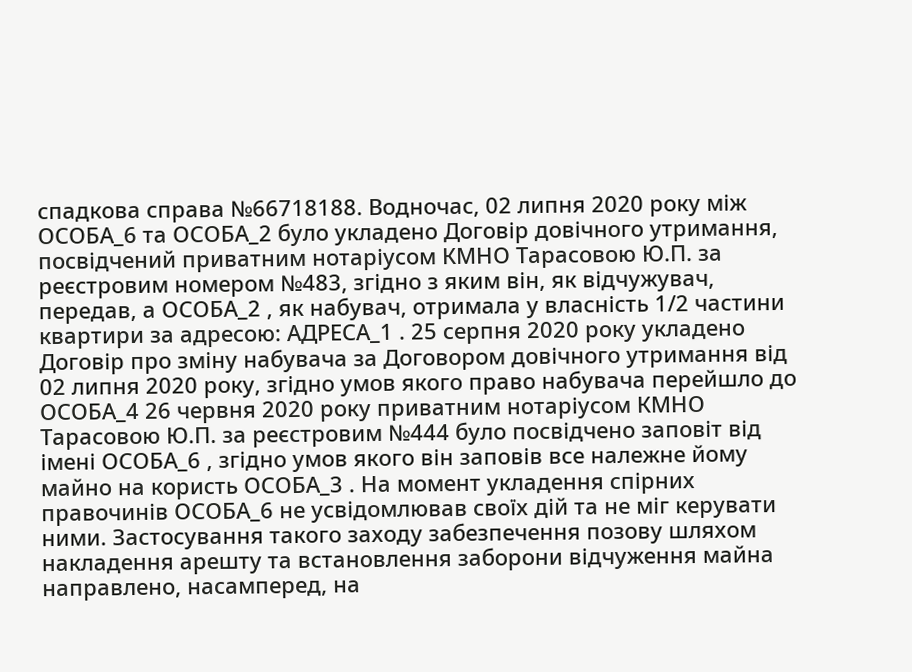спадкова справа №66718188. Водночас, 02 липня 2020 року між ОСОБА_6 та ОСОБА_2 було укладено Договір довічного утримання, посвідчений приватним нотаріусом КМНО Тарасовою Ю.П. за реєстровим номером №483, згідно з яким він, як відчужувач, передав, а ОСОБА_2 , як набувач, отримала у власність 1/2 частини квартири за адресою: АДРЕСА_1 . 25 серпня 2020 року укладено Договір про зміну набувача за Договором довічного утримання від 02 липня 2020 року, згідно умов якого право набувача перейшло до ОСОБА_4 26 червня 2020 року приватним нотаріусом КМНО Тарасовою Ю.П. за реєстровим №444 було посвідчено заповіт від імені ОСОБА_6 , згідно умов якого він заповів все належне йому майно на користь ОСОБА_3 . На момент укладення спірних правочинів ОСОБА_6 не усвідомлював своїх дій та не міг керувати ними. Застосування такого заходу забезпечення позову шляхом накладення арешту та встановлення заборони відчуження майна направлено, насамперед, на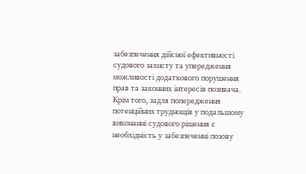забезпечення дійсної ефективності судового захисту та упередження можливості додаткового порушення прав та законних інтересів позивача. Крім того, задля попередження потенційних труднощів у подальшому виконанні судового рішення є необхідність у забезпеченні позову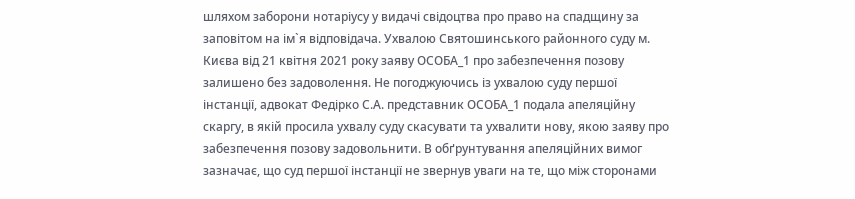шляхом заборони нотаріусу у видачі свідоцтва про право на спадщину за заповітом на ім`я відповідача. Ухвалою Святошинського районного суду м. Києва від 21 квітня 2021 року заяву ОСОБА_1 про забезпечення позову залишено без задоволення. Не погоджуючись із ухвалою суду першої інстанції, адвокат Федірко С.А. представник ОСОБА_1 подала апеляційну скаргу, в якій просила ухвалу суду скасувати та ухвалити нову, якою заяву про забезпечення позову задовольнити. В обґрунтування апеляційних вимог зазначає, що суд першої інстанції не звернув уваги на те, що між сторонами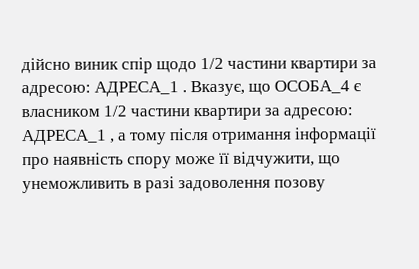дійсно виник спір щодо 1/2 частини квартири за адресою: АДРЕСА_1 . Вказує, що ОСОБА_4 є власником 1/2 частини квартири за адресою: АДРЕСА_1 , а тому після отримання інформації про наявність спору може її відчужити, що унеможливить в разі задоволення позову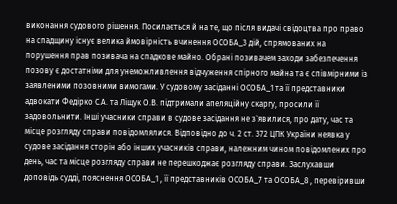виконання судового рішення. Посилається й на те, що після видачі свідоцтва про право на спадщину існує велика ймовірність вчинення ОСОБА_3 дій, спрямованих на порушення прав позивача на спадкове майно. Обрані позивачем заходи забезпечення позову є достатніми для унеможливлення відчуження спірного майна та є співмірними із заявленими позовними вимогами. У судовому засіданні ОСОБА_1 та її представники адвокати Федірко С.А. та Ліщук О.В. підтримали апеляційну скаргу, просили її задовольнити. Інші учасники справи в судове засідання не з`явилися, про дату, час та місце розгляду справи повідомлялися. Відповідно до ч. 2 ст. 372 ЦПК України неявка у судове засідання сторін або інших учасників справи, належним чином повідомлених про день, час та місце розгляду справи не перешкоджає розгляду справи. Заслухавши доповідь судді, пояснення ОСОБА_1 , її представників ОСОБА_7 та ОСОБА_8 , перевіривши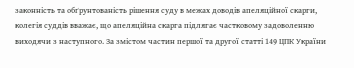законність та обґрунтованість рішення суду в межах доводів апеляційної скарги, колегія суддів вважає, що апеляційна скарга підлягає частковому задоволенню виходячи з наступного. За змістом частин першої та другої статті 149 ЦПК України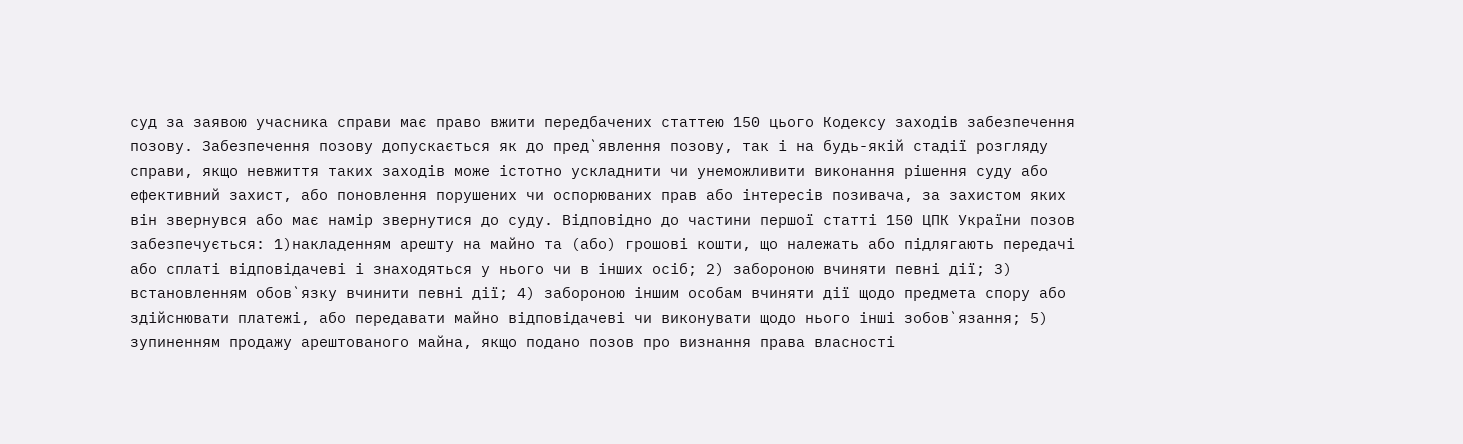суд за заявою учасника справи має право вжити передбачених статтею 150 цього Кодексу заходів забезпечення позову. Забезпечення позову допускається як до пред`явлення позову, так і на будь-якій стадії розгляду справи, якщо невжиття таких заходів може істотно ускладнити чи унеможливити виконання рішення суду або ефективний захист, або поновлення порушених чи оспорюваних прав або інтересів позивача, за захистом яких він звернувся або має намір звернутися до суду. Відповідно до частини першої статті 150 ЦПК України позов забезпечується: 1)накладенням арешту на майно та (або) грошові кошти, що належать або підлягають передачі або сплаті відповідачеві і знаходяться у нього чи в інших осіб; 2) забороною вчиняти певні дії; 3) встановленням обов`язку вчинити певні дії; 4) забороною іншим особам вчиняти дії щодо предмета спору або здійснювати платежі, або передавати майно відповідачеві чи виконувати щодо нього інші зобов`язання; 5) зупиненням продажу арештованого майна, якщо подано позов про визнання права власності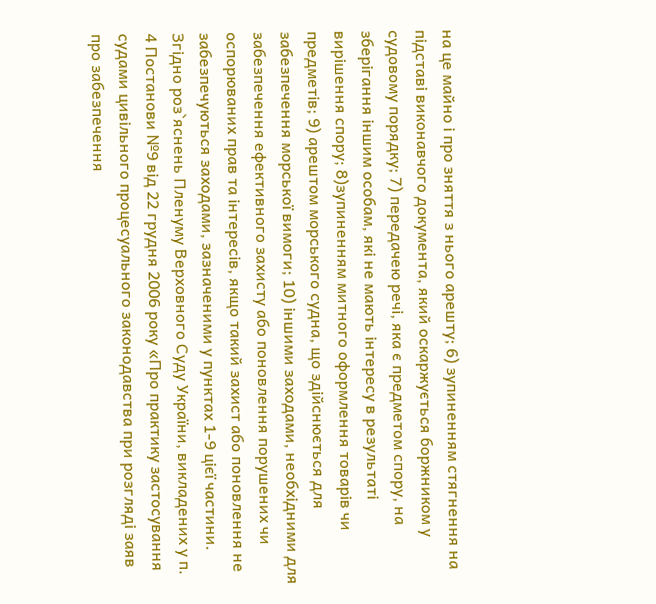на це майно і про зняття з нього арешту; 6) зупиненням стягнення на підставі виконавчого документа, який оскаржується боржником у судовому порядку; 7) передачею речі, яка є предметом спору, на зберігання іншим особам, які не мають інтересу в результаті вирішення спору; 8)зупиненням митного оформлення товарів чи предметів; 9) арештом морського судна, що здійснюється для забезпечення морської вимоги; 10) іншими заходами, необхідними для забезпечення ефективного захисту або поновлення порушених чи оспорюваних прав та інтересів, якщо такий захист або поновлення не забезпечуються заходами, зазначеними у пунктах 1-9 цієї частини. Згідно роз`яснень Пленуму Верховного Суду України, викладених у п. 4 Постанови №9 від 22 грудня 2006 року «Про практику застосування судами цивільного процесуального законодавства при розгляді заяв про забезпечення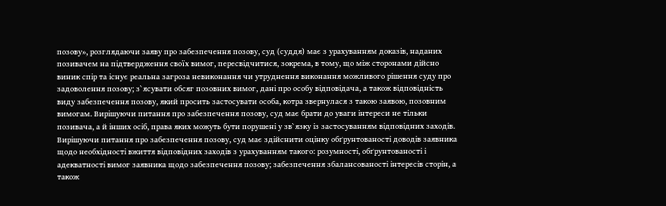позову», розглядаючи заяву про забезпечення позову, суд (суддя) має з урахуванням доказів, наданих позивачем на підтвердження своїх вимог, пересвідчитися, зокрема, в тому, що між сторонами дійсно виник спір та існує реальна загроза невиконання чи утруднення виконання можливого рішення суду про задоволення позову; з`ясувати обсяг позовних вимог, дані про особу відповідача, а також відповідність виду забезпечення позову, який просить застосувати особа, котра звернулася з такою заявою, позовним вимогам. Вирішуючи питання про забезпечення позову, суд має брати до уваги інтереси не тільки позивача, а й інших осіб, права яких можуть бути порушені у зв`язку із застосуванням відповідних заходів. Вирішуючи питання про забезпечення позову, суд має здійснити оцінку обґрунтованості доводів заявника щодо необхідності вжиття відповідних заходів з урахуванням такого: розумності, обґрунтованості і адекватності вимог заявника щодо забезпечення позову; забезпечення збалансованості інтересів сторін, а також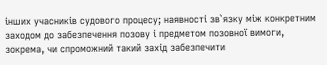інших учасників судового процесу; наявності зв`язку між конкретним заходом до забезпечення позову і предметом позовної вимоги, зокрема, чи спроможний такий захід забезпечити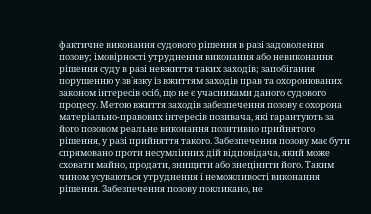фактичне виконання судового рішення в разі задоволення позову; імовірності утруднення виконання або невиконання рішення суду в разі невжиття таких заходів; запобігання порушенню у зв`язку із вжиттям заходів прав та охоронюваних законом інтересів осіб, що не є учасниками даного судового процесу. Метою вжиття заходів забезпечення позову є охорона матеріально-правових інтересів позивача, які гарантують за його позовом реальне виконання позитивно прийнятого рішення, у разі прийняття такого. Забезпечення позову має бути спрямовано проти несумлінних дій відповідача, який може сховати майно, продати, знищити або знецінити його. Таким чином усуваються утруднення і неможливості виконання рішення. Забезпечення позову покликано, не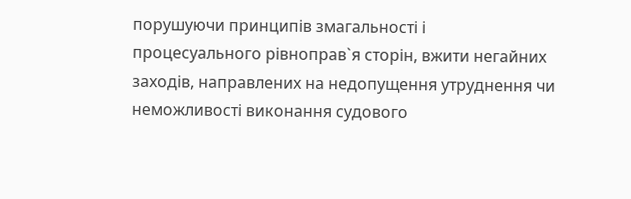порушуючи принципів змагальності і процесуального рівноправ`я сторін, вжити негайних заходів, направлених на недопущення утруднення чи неможливості виконання судового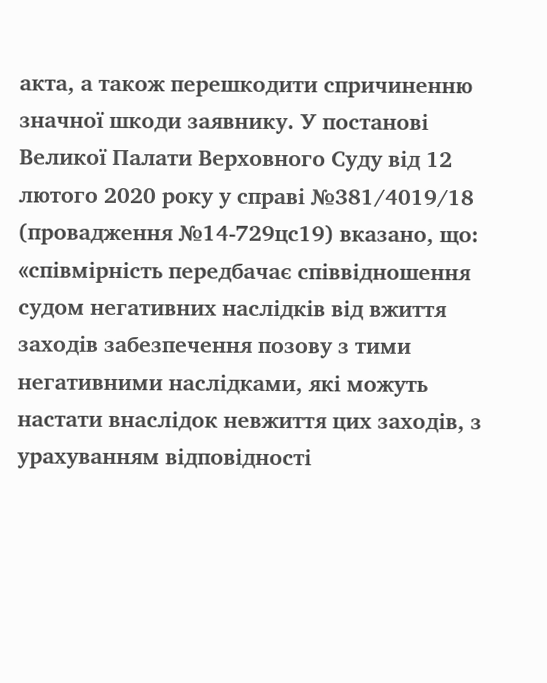акта, а також перешкодити спричиненню значної шкоди заявнику. У постанові Великої Палати Верховного Суду від 12 лютого 2020 року у справі №381/4019/18 (провадження №14-729цс19) вказано, що: «співмірність передбачає співвідношення судом негативних наслідків від вжиття заходів забезпечення позову з тими негативними наслідками, які можуть настати внаслідок невжиття цих заходів, з урахуванням відповідності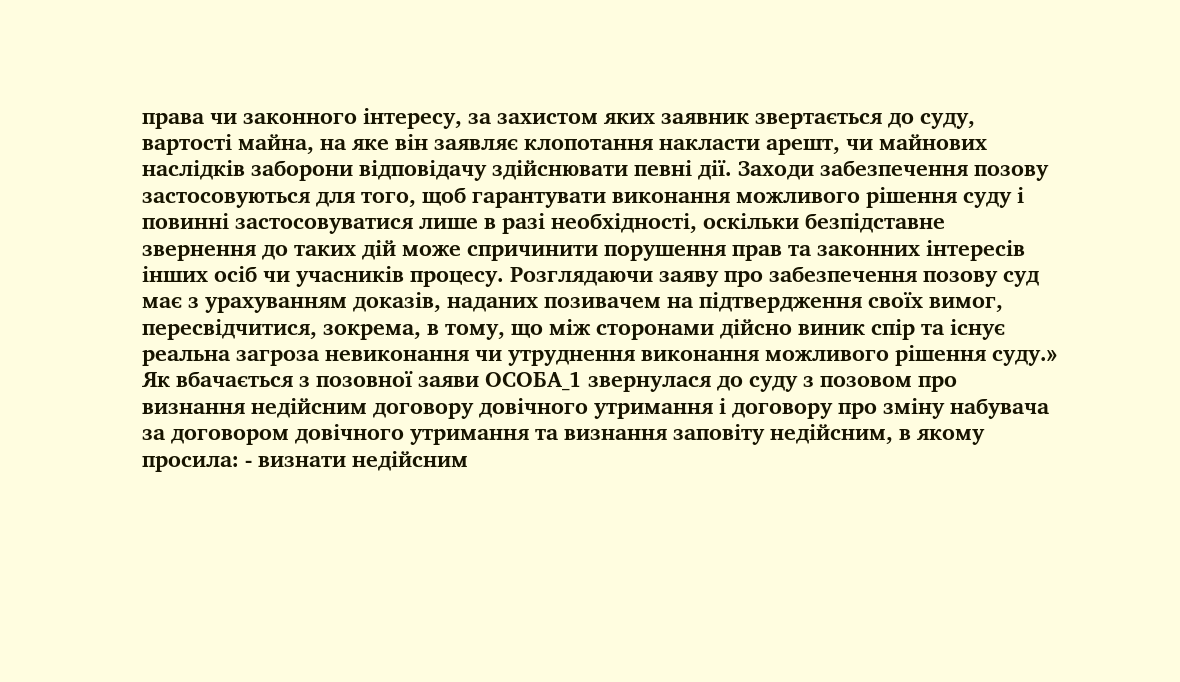права чи законного інтересу, за захистом яких заявник звертається до суду, вартості майна, на яке він заявляє клопотання накласти арешт, чи майнових наслідків заборони відповідачу здійснювати певні дії. Заходи забезпечення позову застосовуються для того, щоб гарантувати виконання можливого рішення суду і повинні застосовуватися лише в разі необхідності, оскільки безпідставне звернення до таких дій може спричинити порушення прав та законних інтересів інших осіб чи учасників процесу. Розглядаючи заяву про забезпечення позову суд має з урахуванням доказів, наданих позивачем на підтвердження своїх вимог, пересвідчитися, зокрема, в тому, що між сторонами дійсно виник спір та існує реальна загроза невиконання чи утруднення виконання можливого рішення суду.» Як вбачається з позовної заяви ОСОБА_1 звернулася до суду з позовом про визнання недійсним договору довічного утримання і договору про зміну набувача за договором довічного утримання та визнання заповіту недійсним, в якому просила: - визнати недійсним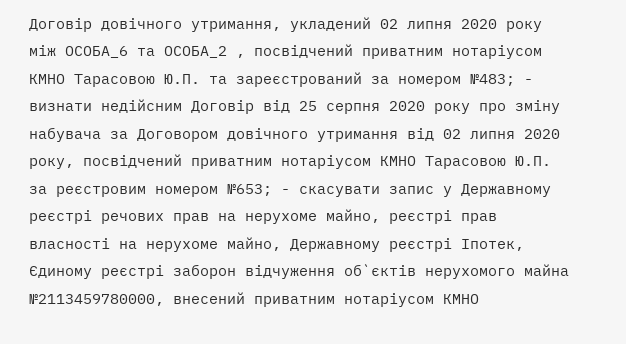Договір довічного утримання, укладений 02 липня 2020 року між ОСОБА_6 та ОСОБА_2 , посвідчений приватним нотаріусом КМНО Тарасовою Ю.П. та зареєстрований за номером №483; - визнати недійсним Договір від 25 серпня 2020 року про зміну набувача за Договором довічного утримання від 02 липня 2020 року, посвідчений приватним нотаріусом КМНО Тарасовою Ю.П. за реєстровим номером №653; - скасувати запис у Державному реєстрі речових прав на нерухоме майно, реєстрі прав власності на нерухоме майно, Державному реєстрі Іпотек, Єдиному реєстрі заборон відчуження об`єктів нерухомого майна №2113459780000, внесений приватним нотаріусом КМНО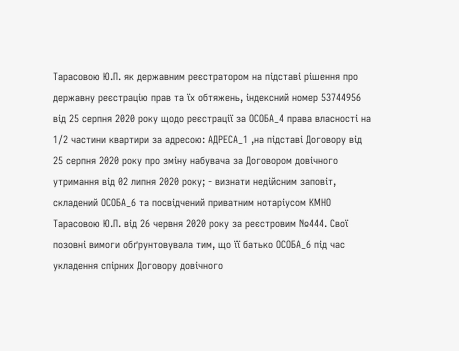Тарасовою Ю.П. як державним реєстратором на підставі рішення про державну реєстрацію прав та їх обтяжень, індексний номер 53744956 від 25 серпня 2020 року щодо реєстрації за ОСОБА_4 права власності на 1/2 частини квартири за адресою: АДРЕСА_1 ,на підставі Договору від 25 серпня 2020 року про зміну набувача за Договором довічного утримання від 02 липня 2020 року; - визнати недійсним заповіт, складений ОСОБА_6 та посвідчений приватним нотаріусом КМНО Тарасовою Ю.П. від 26 червня 2020 року за реєстровим №444. Свої позовні вимоги обґрунтовувала тим, що її батько ОСОБА_6 під час укладення спірних Договору довічного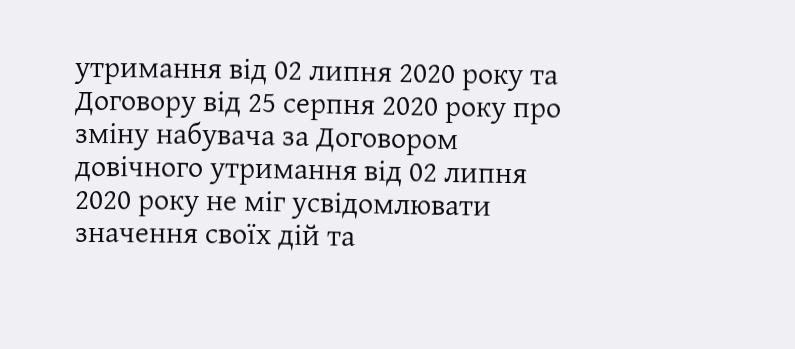утримання від 02 липня 2020 року та Договору від 25 серпня 2020 року про зміну набувача за Договором довічного утримання від 02 липня 2020 року не міг усвідомлювати значення своїх дій та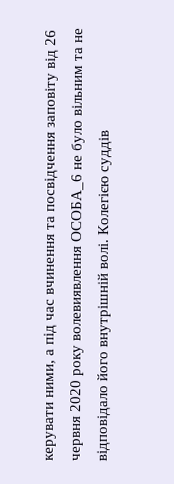керувати ними, а під час вчинення та посвідчення заповіту від 26 червня 2020 року волевиявлення ОСОБА_6 не було вільним та не відповідало його внутрішній волі. Колегією суддів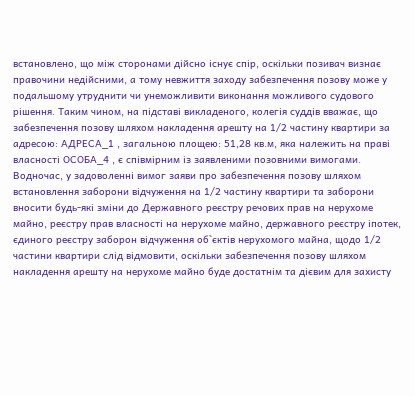встановлено, що між сторонами дійсно існує спір, оскільки позивач визнає правочини недійсними, а тому невжиття заходу забезпечення позову може у подальшому утруднити чи унеможливити виконання можливого судового рішення. Таким чином, на підставі викладеного, колегія суддів вважає, що забезпечення позову шляхом накладення арешту на 1/2 частину квартири за адресою: АДРЕСА_1 , загальною площею: 51,28 кв.м, яка належить на праві власності ОСОБА_4 , є співмірним із заявленими позовними вимогами. Водночас, у задоволенні вимог заяви про забезпечення позову шляхом встановлення заборони відчуження на 1/2 частину квартири та заборони вносити будь-які зміни до Державного реєстру речових прав на нерухоме майно, реєстру прав власності на нерухоме майно, державного реєстру іпотек, єдиного реєстру заборон відчуження об`єктів нерухомого майна, щодо 1/2 частини квартири слід відмовити, оскільки забезпечення позову шляхом накладення арешту на нерухоме майно буде достатнім та дієвим для захисту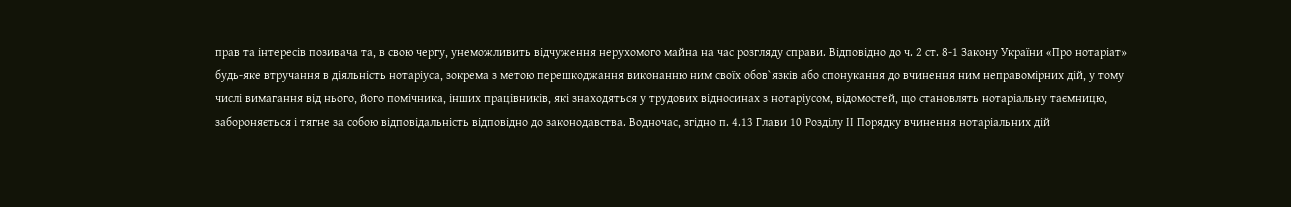прав та інтересів позивача та, в свою чергу, унеможливить відчуження нерухомого майна на час розгляду справи. Відповідно до ч. 2 ст. 8-1 Закону України «Про нотаріат» будь-яке втручання в діяльність нотаріуса, зокрема з метою перешкоджання виконанню ним своїх обов`язків або спонукання до вчинення ним неправомірних дій, у тому числі вимагання від нього, його помічника, інших працівників, які знаходяться у трудових відносинах з нотаріусом, відомостей, що становлять нотаріальну таємницю, забороняється і тягне за собою відповідальність відповідно до законодавства. Водночас, згідно п. 4.13 Глави 10 Розділу ІІ Порядку вчинення нотаріальних дій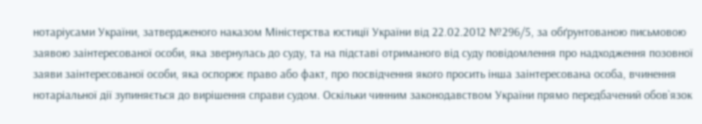нотаріусами України, затвердженого наказом Міністерства юстиції України від 22.02.2012 №296/5, за обґрунтованою письмовою заявою заінтересованої особи, яка звернулась до суду, та на підставі отриманого від суду повідомлення про надходження позовної заяви заінтересованої особи, яка оспорює право або факт, про посвідчення якого просить інша заінтересована особа, вчинення нотаріальної дії зупиняється до вирішення справи судом. Оскільки чинним законодавством України прямо передбачений обов`язок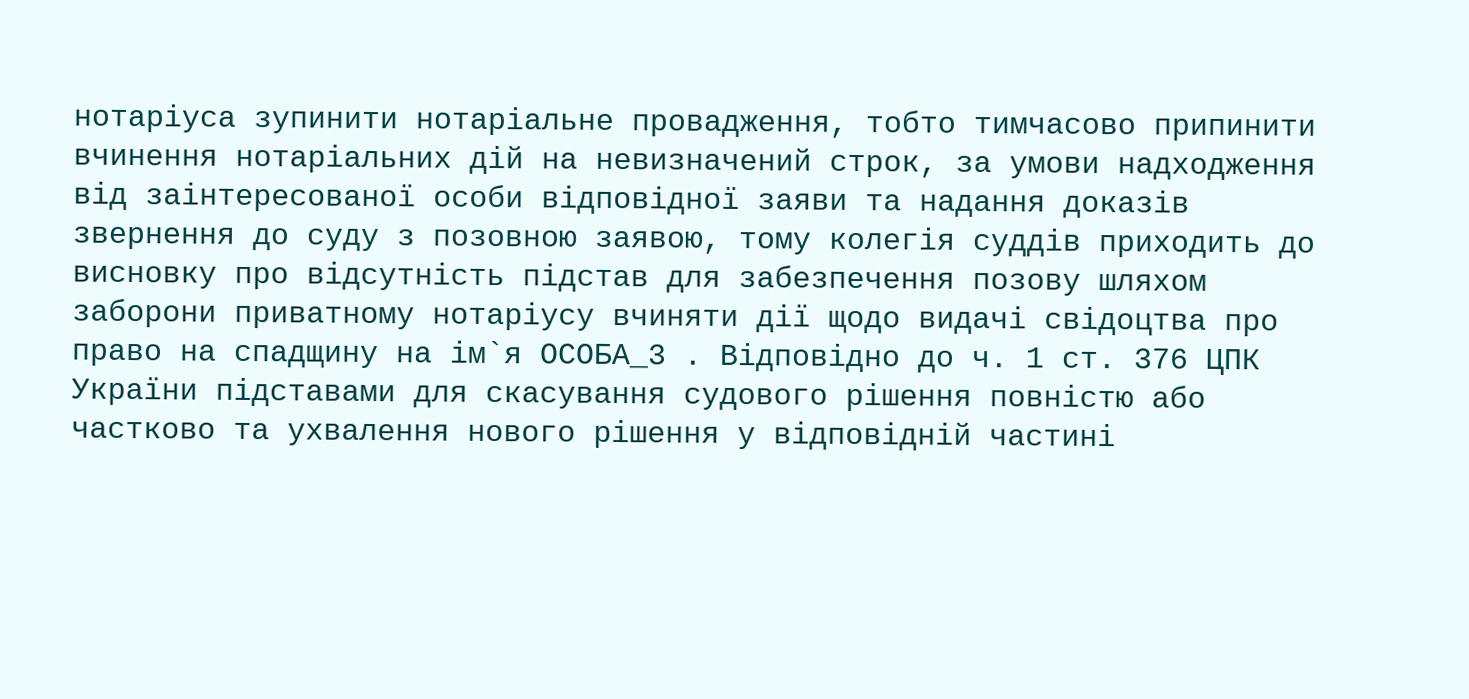нотаріуса зупинити нотаріальне провадження, тобто тимчасово припинити вчинення нотаріальних дій на невизначений строк, за умови надходження від заінтересованої особи відповідної заяви та надання доказів звернення до суду з позовною заявою, тому колегія суддів приходить до висновку про відсутність підстав для забезпечення позову шляхом заборони приватному нотаріусу вчиняти дії щодо видачі свідоцтва про право на спадщину на ім`я ОСОБА_3 . Відповідно до ч. 1 ст. 376 ЦПК України підставами для скасування судового рішення повністю або частково та ухвалення нового рішення у відповідній частині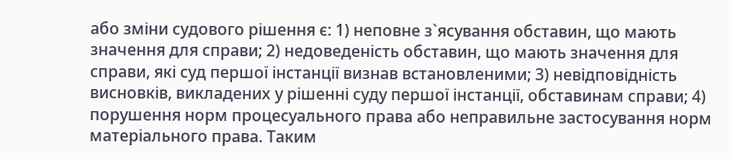або зміни судового рішення є: 1) неповне з`ясування обставин, що мають значення для справи; 2) недоведеність обставин, що мають значення для справи, які суд першої інстанції визнав встановленими; 3) невідповідність висновків, викладених у рішенні суду першої інстанції, обставинам справи; 4) порушення норм процесуального права або неправильне застосування норм матеріального права. Таким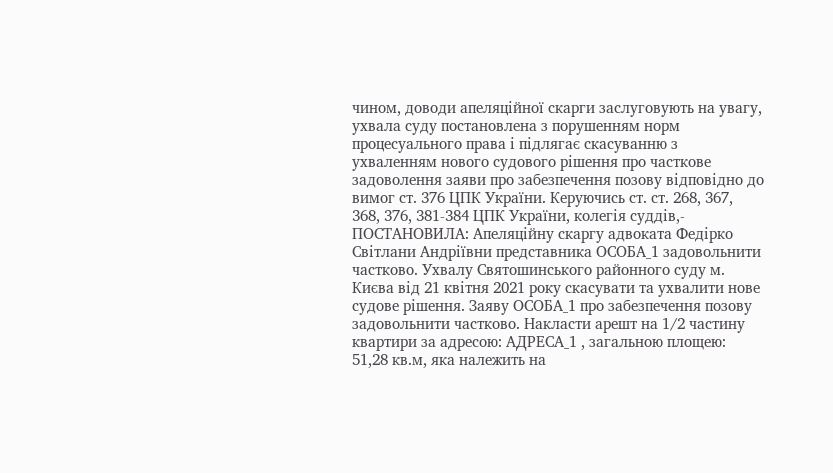чином, доводи апеляційної скарги заслуговують на увагу, ухвала суду постановлена з порушенням норм процесуального права і підлягає скасуванню з ухваленням нового судового рішення про часткове задоволення заяви про забезпечення позову відповідно до вимог ст. 376 ЦПК України. Керуючись ст. ст. 268, 367, 368, 376, 381-384 ЦПК України, колегія суддів,- ПОСТАНОВИЛА: Апеляційну скаргу адвоката Федірко Світлани Андріївни представника ОСОБА_1 задовольнити частково. Ухвалу Святошинського районного суду м. Києва від 21 квітня 2021 року скасувати та ухвалити нове судове рішення. Заяву ОСОБА_1 про забезпечення позову задовольнити частково. Накласти арешт на 1/2 частину квартири за адресою: АДРЕСА_1 , загальною площею: 51,28 кв.м, яка належить на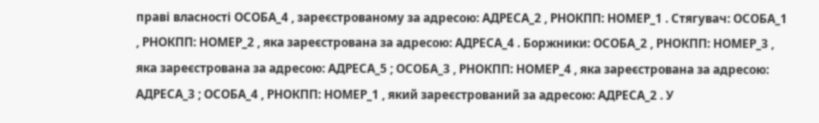праві власності ОСОБА_4 , зареєстрованому за адресою: АДРЕСА_2 , РНОКПП: НОМЕР_1 . Стягувач: ОСОБА_1 , РНОКПП: НОМЕР_2 , яка зареєстрована за адресою: АДРЕСА_4 . Боржники: ОСОБА_2 , РНОКПП: НОМЕР_3 , яка зареєстрована за адресою: АДРЕСА_5 ; ОСОБА_3 , РНОКПП: НОМЕР_4 , яка зареєстрована за адресою: АДРЕСА_3 ; ОСОБА_4 , РНОКПП: НОМЕР_1 , який зареєстрований за адресою: АДРЕСА_2 . У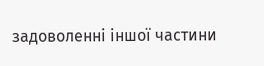задоволенні іншої частини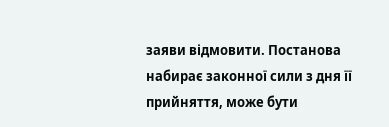заяви відмовити. Постанова набирає законної сили з дня її прийняття, може бути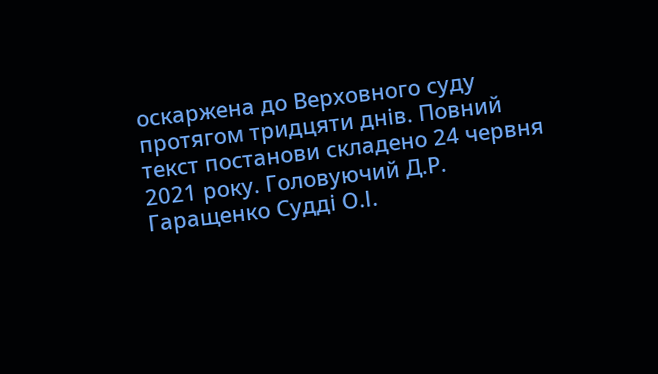оскаржена до Верховного суду протягом тридцяти днів. Повний текст постанови складено 24 червня 2021 року. Головуючий Д.Р. Гаращенко Судді О.І.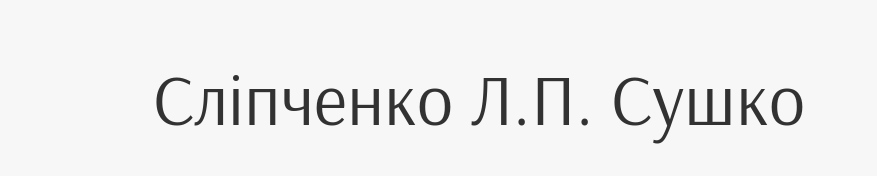Сліпченко Л.П. Сушко